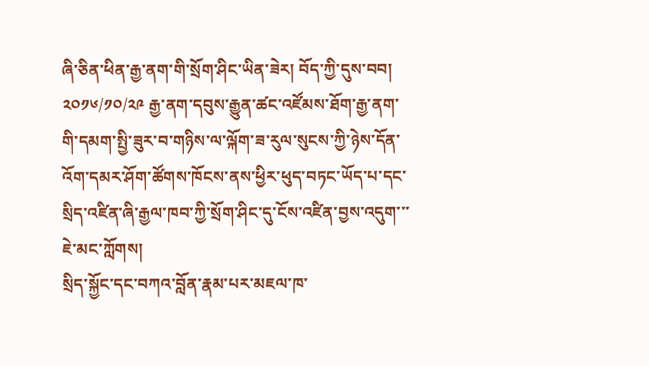ཞི་ཅིན་ཕིན་རྒྱ་ནག་གི་སྲོག་ཤིང་ཡིན་ཟེར། བོད་ཀྱི་དུས་བབ། ༢༠༡༦/༡༠/༢༩ རྒྱ་ནག་དབུས་རྒྱུན་ཚང་འཛོམས་ཐོག་རྒྱ་ནག་གི་དམག་སྤྱི་ཟུར་བ་གཉིས་ལ་ལྐོག་ཟ་རུལ་སུངས་ཀྱི་ཉེས་དོན་འོག་དམར་ཤོག་ཚོགས་ཁོངས་ནས་ཕྱིར་ཕུད་བཏང་ཡོད་པ་དང་སྲིད་འཛིན་ཞི་རྒྱལ་ཁབ་ཀྱི་སྲོག་ཤིང་དུ་ངོས་འཛིན་བྱས་འདུག་་་ ཇེ་མང་ཀློགས།
སྲིད་སྐྱོང་དང་བཀའ་བློན་རྣམ་པར་མཇལ་ཁ་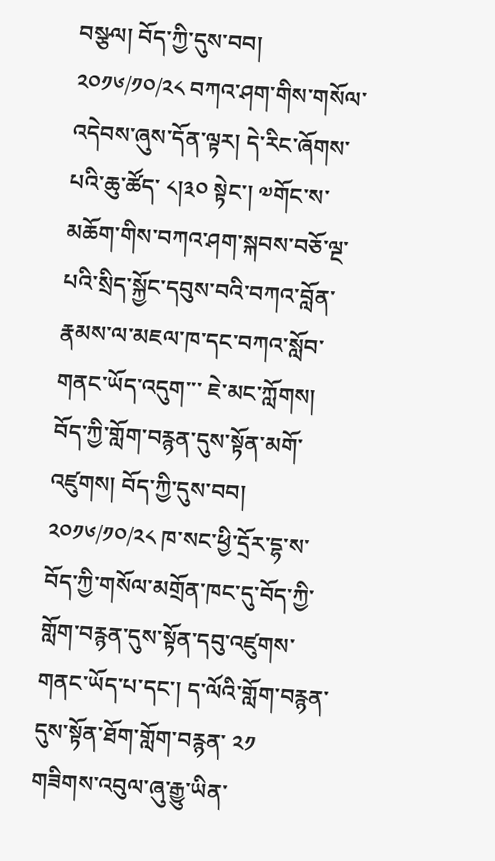བསྩལ། བོད་ཀྱི་དུས་བབ། ༢༠༡༦/༡༠/༢༨ བཀའ་ཤག་གིས་གསོལ་འདེབས་ཞུས་དོན་ལྟར། དེ་རིང་ཞོགས་པའི་ཆུ་ཚོད་ ༨།༣༠ སྟེང་། ༧གོང་ས་མཆོག་གིས་བཀའ་ཤག་སྐབས་བཅོ་ལྔ་པའི་སྲིད་སྐྱོང་དབུས་བའི་བཀའ་བློན་རྣམས་ལ་མཇལ་ཁ་དང་བཀའ་སློབ་གནང་ཡོད་འདུག་་་ ཇེ་མང་ཀློགས།
བོད་ཀྱི་གློག་བརྙན་དུས་སྟོན་མགོ་འཛུགས། བོད་ཀྱི་དུས་བབ། ༢༠༡༦/༡༠/༢༨ ཁ་སང་ཕྱི་དྲོར་དྷ་ས་བོད་ཀྱི་གསོལ་མགྲོན་ཁང་དུ་བོད་ཀྱི་གློག་བརྙན་དུས་སྟོན་དབུ་འཛུགས་གནང་ཡོད་པ་དང་། ད་ལོའི་གློག་བརྙན་དུས་སྟོན་ཐོག་གློག་བརྙན་ ༢༡ གཟིགས་འབུལ་ཞུ་རྒྱུ་ཡིན་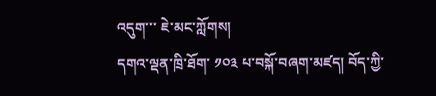འདུག་་་ ཇེ་མང་ཀློགས།
དགའ་ལྡན་ཁྲི་ཐོག་ ༡༠༣ པ་བསྐོ་བཞག་མཛད། བོད་ཀྱི་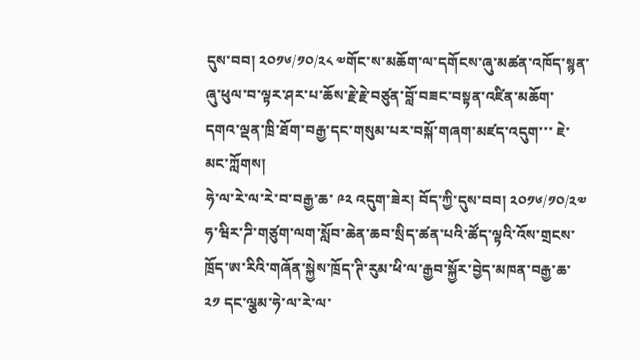དུས་བབ། ༢༠༡༦/༡༠/༢༨ ༧གོང་ས་མཆོག་ལ་དགོངས་ཞུ་མཚན་འཁོད་སྙན་ཞུ་ཕུལ་བ་ལྟར་ཤར་པ་ཆོས་རྗེ་རྗེ་བཙུན་བློ་བཟང་བསྟན་འཛིན་མཆོག་དགའ་ལྡན་ཁྲི་ཐོག་བརྒྱ་དང་གསུམ་པར་བསྐོ་གཞག་མཛད་འདུག་་་ ཇེ་མང་ཀློགས།
ཧེ་ལ་རེ་ལ་རེ་བ་བརྒྱ་ཆ་ ༩༢ འདུག་ཟེར། བོད་ཀྱི་དུས་བབ། ༢༠༡༦/༡༠/༢༧ ཧ་ཝིར་ཌི་གཙུག་ལག་སློབ་ཆེན་ཆབ་སྲིད་ཚན་པའི་ཚོད་ལྟའི་འོས་གྲངས་ཁྲོད་ཨ་རིའི་གཞོན་སྐྱེས་ཁྲོད་ཊི་རུམ་ཕི་ལ་རྒྱབ་སྐྱོར་བྱེད་མཁན་བརྒྱ་ཆ་ ༢༡ དང་ལྕམ་ཧེ་ལ་རེ་ལ་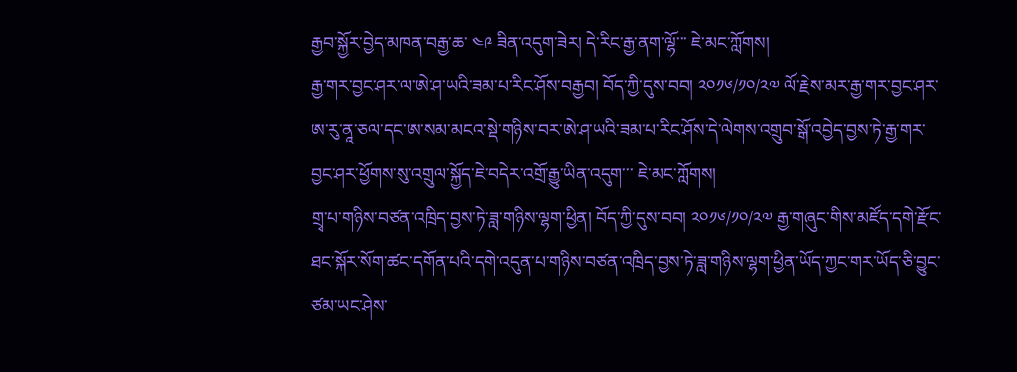རྒྱབ་སྐྱོར་བྱེད་མཁན་བརྒྱ་ཆ་ ༤༩ ཟིན་འདུག་ཟེར། དེ་རིང་རྒྱ་ནག་ལྷོ་་་ ཇེ་མང་ཀློགས།
རྒྱ་གར་བྱང་ཤར་ལ་ཨེ་ཤ་ཡའི་ཟམ་པ་རིང་ཤོས་བརྒྱབ། བོད་ཀྱི་དུས་བབ། ༢༠༡༦/༡༠/༢༧ ལོ་རྗེས་མར་རྒྱ་གར་བྱང་ཤར་ཨ་རུ་ནཱ་ཅལ་དང་ཨ་སམ་མངའ་སྡེ་གཉིས་བར་ཨེ་ཤ་ཡའི་ཟམ་པ་རིང་ཤོས་དེ་ལེགས་འགྲུབ་སྒོ་འབྱེད་བྱས་ཏེ་རྒྱ་གར་བྱང་ཤར་ཕྱོགས་སུ་འགྲུལ་སྐྱོད་ཇེ་བདེར་འགྲོ་རྒྱུ་ཡིན་འདུག་་་ ཇེ་མང་ཀློགས།
གྲྭ་པ་གཉིས་བཙན་འཁྲིད་བྱས་ཏེ་ཟླ་གཉིས་ལྷག་ཕྱིན། བོད་ཀྱི་དུས་བབ། ༢༠༡༦/༡༠/༢༧ རྒྱ་གཞུང་གིས་མཛོད་དགེ་རྫོང་ཐང་སྐོར་སོག་ཚང་དགོན་པའི་དགེ་འདུན་པ་གཉིས་བཙན་འཁྲིད་བྱས་ཏེ་ཟླ་གཉིས་ལྷག་ཕྱིན་ཡོད་ཀྱང་གར་ཡོད་ཅི་བྱུང་ཙམ་ཡང་ཤེས་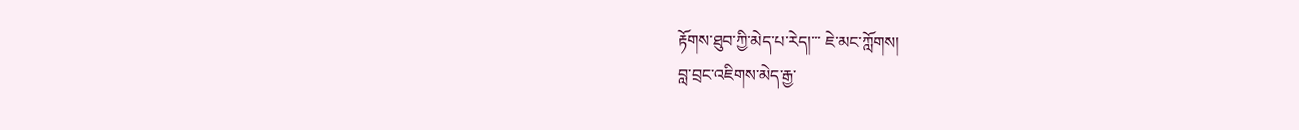རྟོགས་ཐུབ་ཀྱི་མེད་པ་རེད།་་་ ཇེ་མང་ཀློགས།
བླ་བྲང་འཇིགས་མེད་རྒྱ་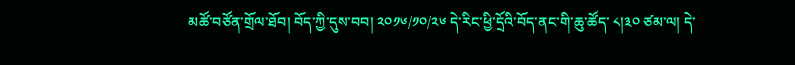མཚོ་བཙོན་གྲོལ་ཐོབ། བོད་ཀྱི་དུས་བབ། ༢༠༡༦/༡༠/༢༦ དེ་རིང་ཕྱི་དྲོའི་བོད་ནང་གི་ཆུ་ཚོད་ ༨།༣༠ ཙམ་ལ། དེ་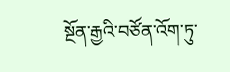སྔོན་རྒྱའི་བཙོན་འོག་ཏུ་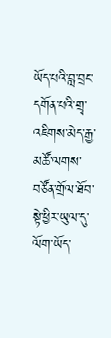ཡོད་པའི་བླ་བྲང་དགོན་པའི་གྲྭ་འཇིགས་མེད་རྒྱ་མཚོ་ལགས་བཙོན་གྲོལ་ཐོབ་སྟེ་ཕྱིར་ཡུལ་དུ་ལོག་ཡོད་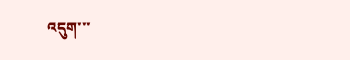འདུག་་་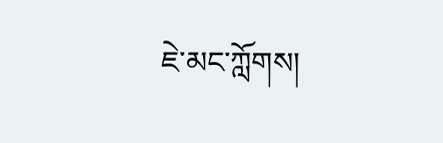ཇེ་མང་ཀློགས།